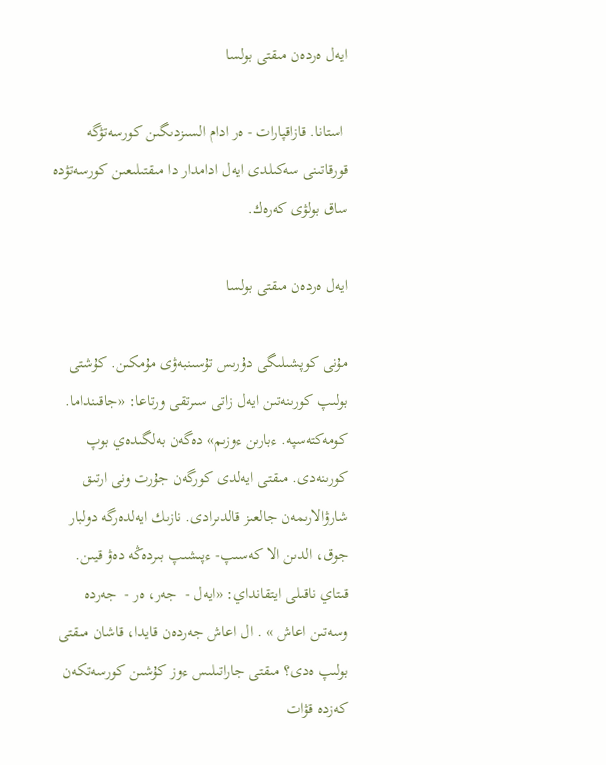ايەل ەردەن مىقتى بولسا

 استانا. قازاقپارات - ەر ادام السىزدىگىن كورسەتۋگە قورقاتىنى سەكىلدى ايەل ادامدار دا مىقتىلىعىن كورسەتۋدە ساق بولۋى كەرەك.

ايەل ەردەن مىقتى بولسا

مۇنى كوپشىلىگى دۇرىس تۇسىنبەۋى مۇمكىن. كۇشتى بولىپ كورىنەتىن ايەل زاتى سىرتقى ورتاعا: «جاقىنداما. كومەكتەسپە. ءبارىن ءوزىم» دەگەن بەلگىدەي بوپ كورىنەدى. مىقتى ايەلدى كورگەن جۇرت ونى ارتىق شارۋالارىمەن جالعىز قالدىرادى. نازىك ايەلدەرگە دولبار جوق، الدىن الا كەسىپ- ءپىشىپ بىردەڭە دەۋ قيىن. قىتاي ناقىلى ايتقانداي: «ايەل -  جەر، ەر -  جەردە وسەتىن اعاش » . ال اعاش جەردەن قايدا، قاشان مىقتى بولىپ ەدى؟ مىقتى جاراتىلىس ءوز كۇشىن كورسەتكەن كەزدە قۋات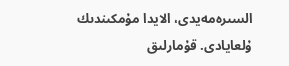السىرەمەيدى، الايدا مۇمكىندىك ۇلعايادى. قۇمارلىق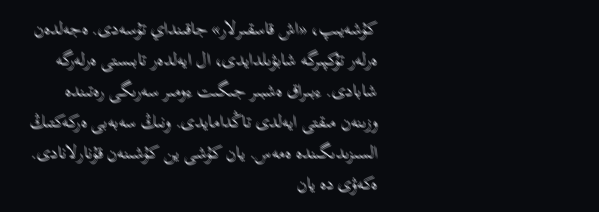كۇشەيىپ، «اش قاسقىرلار» جاقىنداي تۇسەدى. ەجەلدەن ەرلەر تۇكپىرگە شابۋىلدايدى، ال ايەلدەر تابىستى ەرلەرگە شابادى. ءبىراق ەشبىر جىگىت ءومىر سەرىگى رەتىندە وزىنەن مىقتى ايەلدى تاڭدامايدى. ونىڭ سەبەبى ەركەكتىڭ السىزىدىگىندە ەمەس. يان كۇشى ين كۇشىنەن قۇنارلانادى. ەكەۋى دە يان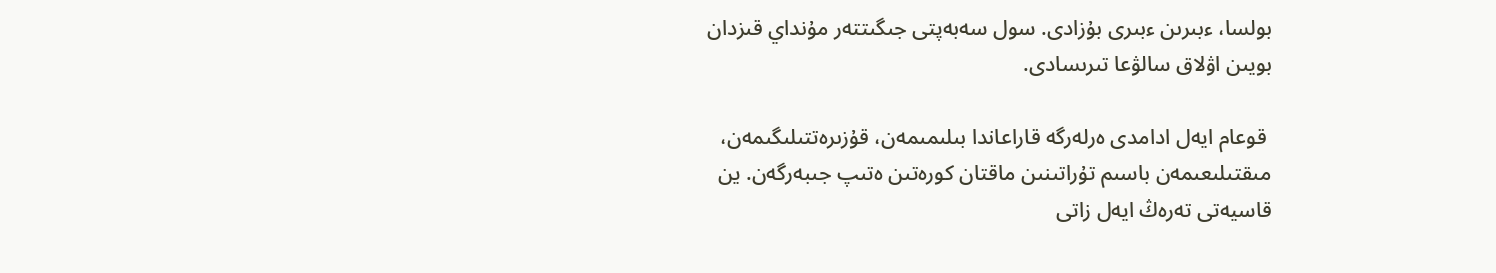بولسا، ءبىرىن ءبىرى بۇزادى. سول سەبەپتى جىگىتتەر مۇنداي قىزدان بويىن اۋلاق سالۋعا تىرىسادى.

 قوعام ايەل ادامدى ەرلەرگە قاراعاندا بىلىمىمەن، قۇزىرەتتىلىگىمەن، مىقتىلىعىمەن باسىم تۇراتىنىن ماقتان كورەتىن ەتىپ جىبەرگەن. ين قاسيەتى تەرەڭ ايەل زاتى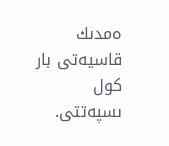ەمدىك قاسيەتى بار كول ىسپەتتى.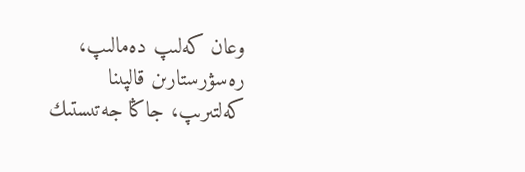وعان كەلىپ دەمالىپ، رەسۋرستارىن قالپىنا كەلتىرىپ، جاڭا جەتىستىك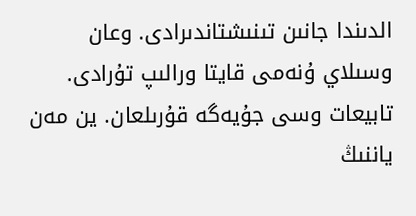الدىندا جانىن تىنىشتاندىرادى. وعان وسىلاي ۇنەمى قايتا ورالىپ تۇرادى. تابيعات وسى جۇيەگە قۇرىلعان. ين مەن ياننىڭ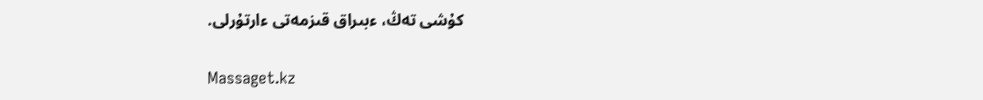كۇشى تەڭ، ءبىراق قىزمەتى ءارتۇرلى.

Massaget.kz